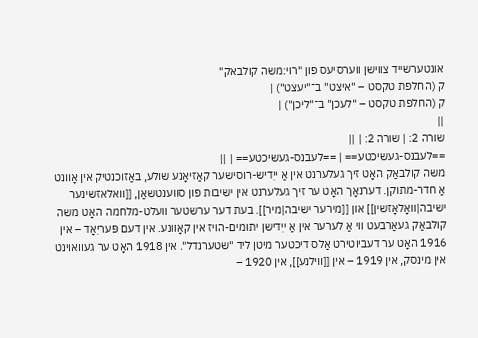אונטערשייד צווישן ווערסיעס פון "רוי:משה קולבאק"
ק (החלפת טקסט – "איצט" ב־"יעצט") |
ק (החלפת טקסט – "לעכן" ב־"ליכן") |
||
שורה 2: | שורה 2: | ||
==לעבנס-געשיכטע== | ==לעבנס-געשיכטע== | ||
משה קולבאַק האָט זיך געלערנט אין אַ ייִדיש-רוסישער קאַזיאָנע שולע, באַזוכנטיק אין אָוונט אַ חדר-מתוקן. דערנאָך האָט ער זיך געלערנט אין ישיבות פון סווענטשאַן, [[וואלאזשינער ישיבה|וואָלאָזשין]] און [[מירער ישיבה|מיר]]. בעת דער ערשטער וועלט-מלחמה האָט משה קולבאַק געאַרבעט ווי אַ לערער אין אַ ייִדישן יתומים-הויז אין קאָוונע. אין דעם פּעריִאָד – אין 1916 האָט ער דעביוטירט אַלס דיכטער מיטן ליד "שטערנדל". אין 1918 האָט ער געוואוינט אין מינסק, אין 1919 – אין [[ווילנע]], אין 1920 –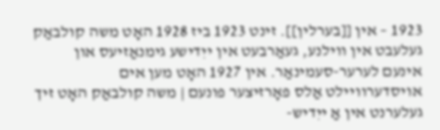1923 – אין [[בערלין]]. זינט 1923 ביז 1928 האָט משה קולבאַק געלעבט אין ווילנע, געאַרבעט אין ייִדישע גימנאַזיעס און אינעם לערער-סעמינאַר. אין 1927 האָט מען אים אויסדערוויילט אַלס פאָרזיצער פונעם | משה קולבאַק האָט זיך געלערנט אין אַ ייִדיש-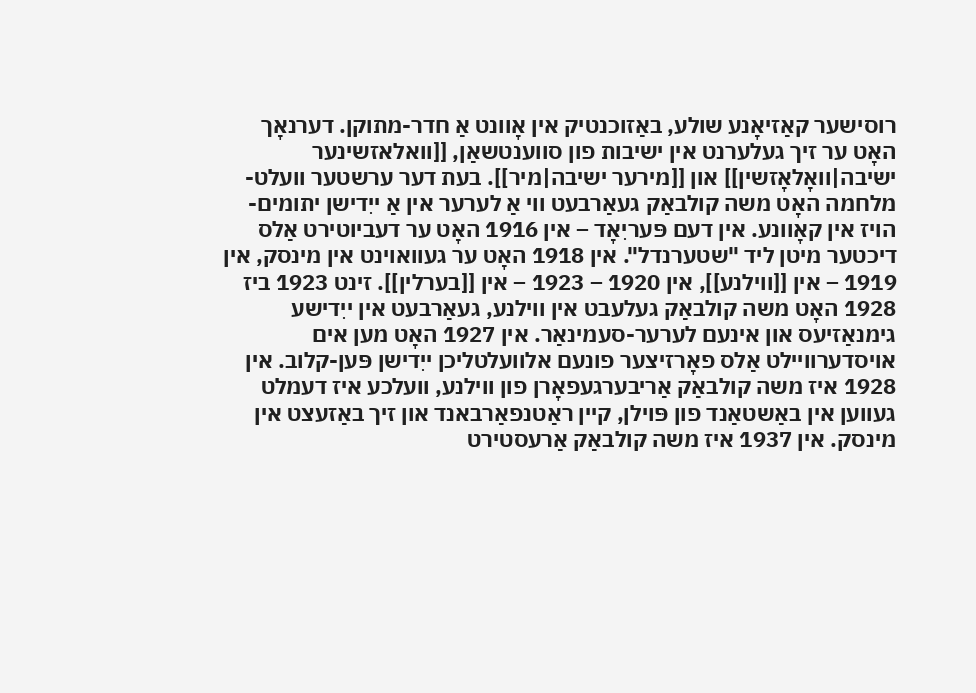רוסישער קאַזיאָנע שולע, באַזוכנטיק אין אָוונט אַ חדר-מתוקן. דערנאָך האָט ער זיך געלערנט אין ישיבות פון סווענטשאַן, [[וואלאזשינער ישיבה|וואָלאָזשין]] און [[מירער ישיבה|מיר]]. בעת דער ערשטער וועלט-מלחמה האָט משה קולבאַק געאַרבעט ווי אַ לערער אין אַ ייִדישן יתומים-הויז אין קאָוונע. אין דעם פּעריִאָד – אין 1916 האָט ער דעביוטירט אַלס דיכטער מיטן ליד "שטערנדל". אין 1918 האָט ער געוואוינט אין מינסק, אין 1919 – אין [[ווילנע]], אין 1920 – 1923 – אין [[בערלין]]. זינט 1923 ביז 1928 האָט משה קולבאַק געלעבט אין ווילנע, געאַרבעט אין ייִדישע גימנאַזיעס און אינעם לערער-סעמינאַר. אין 1927 האָט מען אים אויסדערוויילט אַלס פאָרזיצער פונעם אלוועלטליכן ייִדישן פּען-קלוב. אין 1928 איז משה קולבאַק אַריבערגעפאָרן פון ווילנע, וועלכע איז דעמלט געווען אין באַשטאַנד פון פּוילן, קיין ראַטנפאַרבאנד און זיך באַזעצט אין מינסק. אין 1937 איז משה קולבאַק אַרעסטירט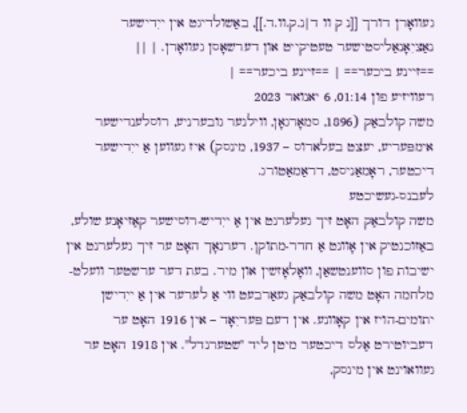געוואָרן דורך [[נ ק וו ד|נ.ק.וו.ד.]], באַשולדיגט אין ייִדישער נאַציִאָנאַליסטישער טעטיקייט און דערשאָסן געוואָרן. | ||
==זיינע ביכער== | ==זיינע ביכער== |
רעוויזיע פון 01:14, 6 יאנואר 2023
משה קולבאַק (1896, סמאָרגאָן, ווילנער גובערניע, רוסלענדישער אימפּעריע, יעצט בעלארוס – 1937, מינסק) איז געווען אַ ייִדישער דיכטער, ראָמאַניסט, דראַמאַטורג.
לעבנס-געשיכטע
משה קולבאַק האָט זיך געלערנט אין אַ ייִדיש-רוסישער קאַזיאָנע שולע, באַזוכנטיק אין אָוונט אַ חדר-מתוקן. דערנאָך האָט ער זיך געלערנט אין ישיבות פון סווענטשאַן, וואָלאָזשין און מיר. בעת דער ערשטער וועלט-מלחמה האָט משה קולבאַק געאַרבעט ווי אַ לערער אין אַ ייִדישן יתומים-הויז אין קאָוונע. אין דעם פּעריִאָד – אין 1916 האָט ער דעביוטירט אַלס דיכטער מיטן ליד "שטערנדל". אין 1918 האָט ער געוואוינט אין מינסק,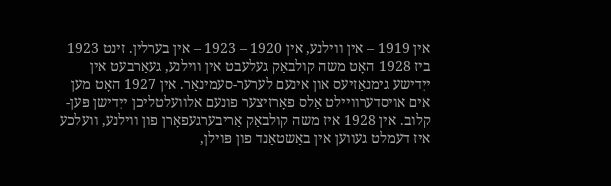אין 1919 – אין ווילנע, אין 1920 – 1923 – אין בערלין. זינט 1923 ביז 1928 האָט משה קולבאַק געלעבט אין ווילנע, געאַרבעט אין ייִדישע גימנאַזיעס און אינעם לערער-סעמינאַר. אין 1927 האָט מען אים אויסדערוויילט אַלס פאָרזיצער פונעם אלוועלטליכן ייִדישן פּען-קלוב. אין 1928 איז משה קולבאַק אַריבערגעפאָרן פון ווילנע, וועלכע איז דעמלט געווען אין באַשטאַנד פון פּוילן,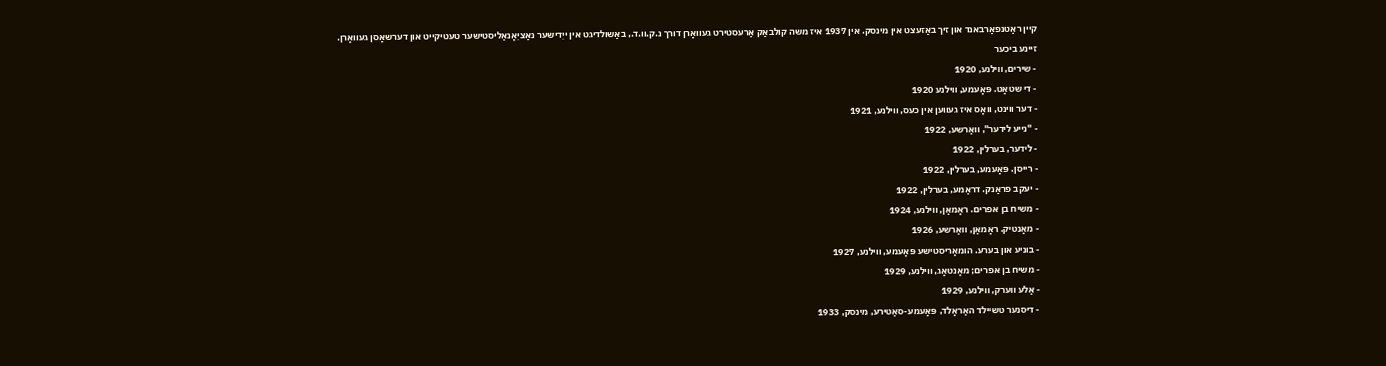קיין ראַטנפאַרבאנד און זיך באַזעצט אין מינסק. אין 1937 איז משה קולבאַק אַרעסטירט געוואָרן דורך נ.ק.וו.ד., באַשולדיגט אין ייִדישער נאַציִאָנאַליסטישער טעטיקייט און דערשאָסן געוואָרן.
זיינע ביכער
- שירים, ווילנע, 1920
- די שטאָט. פּאָעמע, ווילנע 1920
- דער ווינט, וואָס איז געווען אין כעס, ווילנע, 1921
- "נייע לידער", וואַרשע, 1922
- לידער, בערלין, 1922
- רייסן. פּאָעמע, בערלין, 1922
- יעקב פראַנק. דראַמע, בערלין, 1922
- משיח בן אפרים. ראָמאַן, ווילנע, 1924
- מאָנטיק. ראָמאַן, וואַרשע, 1926
- בוניע און בערע. הומאָריסטישע פּאָעמע, ווילנע, 1927
- משיח בן אפרים; מאָנטאָג, ווילנע, 1929
- אַלע ווערק, ווילנע, 1929
- דיסנער טשיילד האַראָלד, פּאָעמע-סאַטירע, מינסק, 1933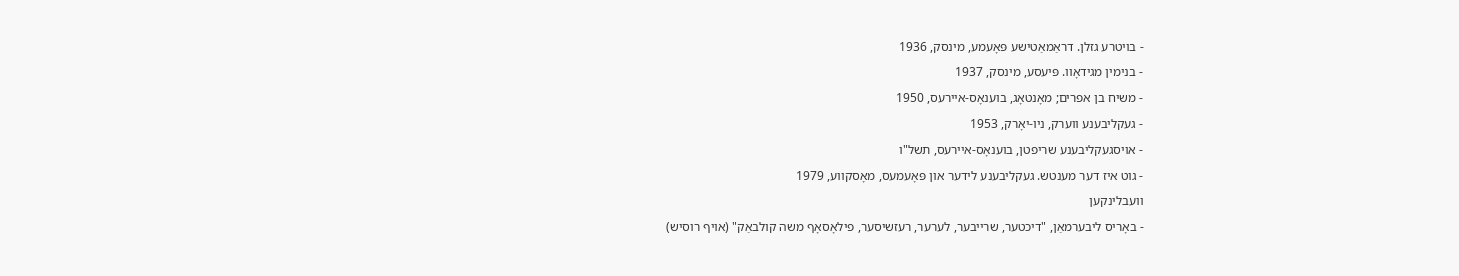- בויטרע גזלן. דראַמאַטישע פּאָעמע, מינסק, 1936
- בנימין מגידאָוו. פּיעסע, מינסק, 1937
- משיח בן אפרים; מאָנטאָג, בוענאָס-איירעס, 1950
- געקליבענע ווערק, ניו-יאָרק, 1953
- אויסגעקליבענע שריפטן, בוענאָס-איירעס, תשל"ו
- גוט איז דער מענטש. געקליבענע לידער און פּאָעמעס, מאָסקווע, 1979
וועבלינקען
- באָריס ליבערמאַן, "דיכטער, שרייבער, לערער, רעזשיסער, פילאָסאָף משה קולבאַק" (אויף רוסיש)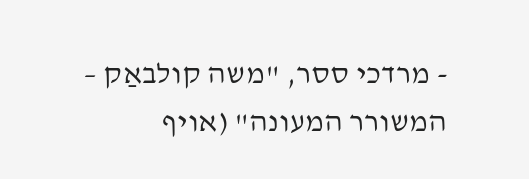- מרדכי ססר, "משה קולבאַק – המשורר המעונה" (אויף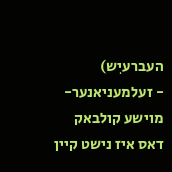העברעיִש)
- זעלמעניאנער-מוישע קולבאק
דאס איז נישט קיין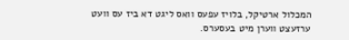המכלול ארטיקל, בלויז עפעס וואס ליגט דא ביז עס וועט ערזעצט ווערן מיט בעסערס.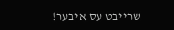שרייבט עס איבער!